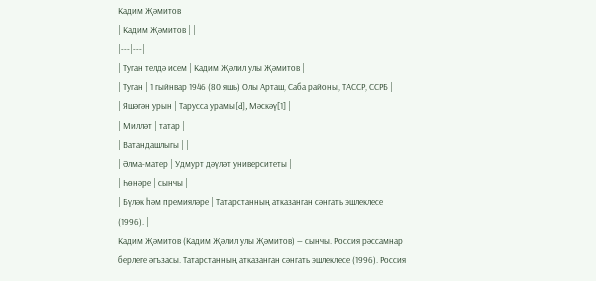Кадим Җәмитов
| Кадим Җәмитов | |
|---|---|
| Туган телдә исем | Кадим Җәлил улы Җәмитов |
| Туган | 1 гыйнвар 1946 (80 яшь) Олы Арташ, Саба районы, ТАССР, ССРБ |
| Яшәгән урын | Тарусса урамы[d], Мәскәү[1] |
| Милләт | татар |
| Ватандашлыгы | |
| Әлма-матер | Удмурт дәүләт университеты |
| Һөнәре | сынчы |
| Бүләк һәм премияләре | Татарстанның атказанган сәнгать эшлеклесе (1996). |
Кадим Җәмитов (Кадим Җәлил улы Җәмитов) — сынчы. Россия рәссамнар берлеге әгъзасы. Татарстанның атказанган сәнгать эшлеклесе (1996). Россия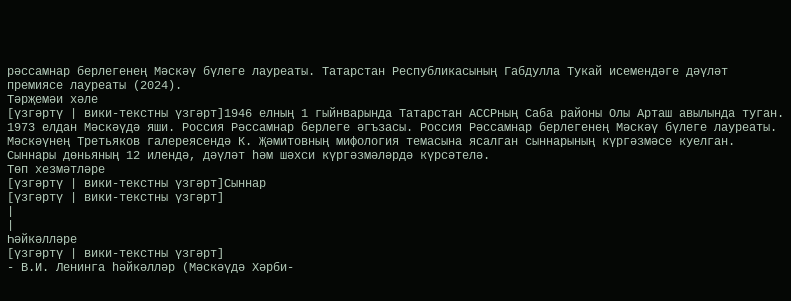рәссамнар берлегенең Мәскәү бүлеге лауреаты. Татарстан Республикасының Габдулла Тукай исемендәге дәүләт премиясе лауреаты (2024).
Тәрҗемәи хәле
[үзгәртү | вики-текстны үзгәрт]1946 елның 1 гыйнварында Татарстан АССРның Саба районы Олы Арташ авылында туган.
1973 елдан Мәскәүдә яши. Россия Рәссамнар берлеге әгъзасы. Россия Рәссамнар берлегенең Мәскәү бүлеге лауреаты. Мәскәүнең Третьяков галереясендә К. Җәмитовның мифология темасына ясалган сыннарының күргәзмәсе куелган.
Сыннары дөньяның 12 илендә, дәүләт һәм шәхси күргәзмәләрдә күрсәтелә.
Төп хезмәтләре
[үзгәртү | вики-текстны үзгәрт]Сыннар
[үзгәртү | вики-текстны үзгәрт]
|
|
Һәйкәлләре
[үзгәртү | вики-текстны үзгәрт]
- В.И. Ленинга һәйкәлләр (Мәскәүдә Хәрби-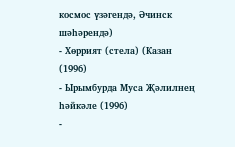космос үзәгендә, Әчинск шәһәрендә)
- Хөррият (стела) (Казан (1996)
- Ырымбурда Муса Җәлилнең һәйкәле (1996)
-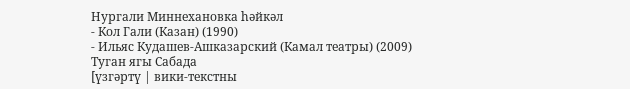Нургали Миннехановка һәйкәл
- Кол Гали (Казан) (1990)
- Ильяс Кудашев-Ашказарский (Камал театры) (2009)
Туган ягы Сабада
[үзгәртү | вики-текстны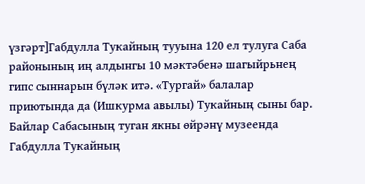үзгәрт]Габдулла Тукайның тууына 120 ел тулуга Саба районының иң алдынгы 10 мәктәбенә шагыйрьнең гипс сыннарын бүләк итә. «Тургай» балалар приютында да (Ишкурма авылы) Тукайның сыны бар.
Байлар Сабасының туган якны өйрәнү музеенда Габдулла Тукайның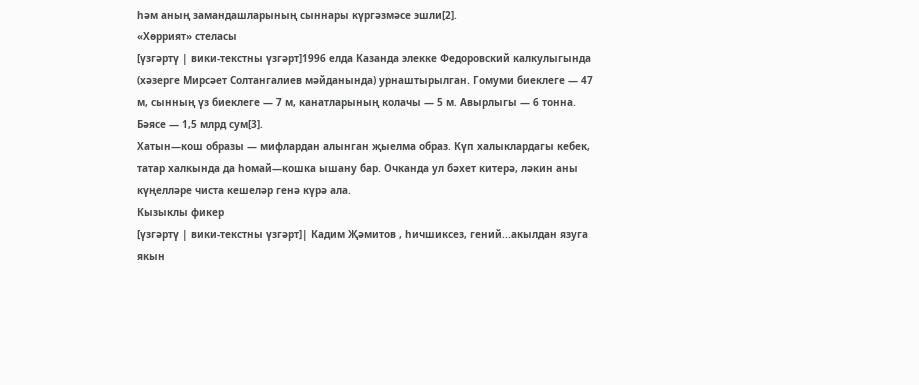һәм аның замандашларының сыннары күргәзмәсе эшли[2].
«Хөррият» стеласы
[үзгәртү | вики-текстны үзгәрт]1996 елда Казанда элекке Федоровский калкулыгында (хәзерге Мирсәет Солтангалиев мәйданында) урнаштырылган. Гомуми биеклеге — 47 м, сынның үз биеклеге — 7 м, канатларының колачы — 5 м. Авырлыгы — 6 тонна. Бәясе — 1,5 млрд сум[3].
Хатын—кош образы — мифлардан алынган җыелма образ. Күп халыклардагы кебек, татар халкында да һомай—кошка ышану бар. Очканда ул бәхет китерә, ләкин аны күңелләре чиста кешеләр генә күрә ала.
Кызыклы фикер
[үзгәртү | вики-текстны үзгәрт]| Кадим Җәмитов , һичшиксез, гений...акылдан язуга якын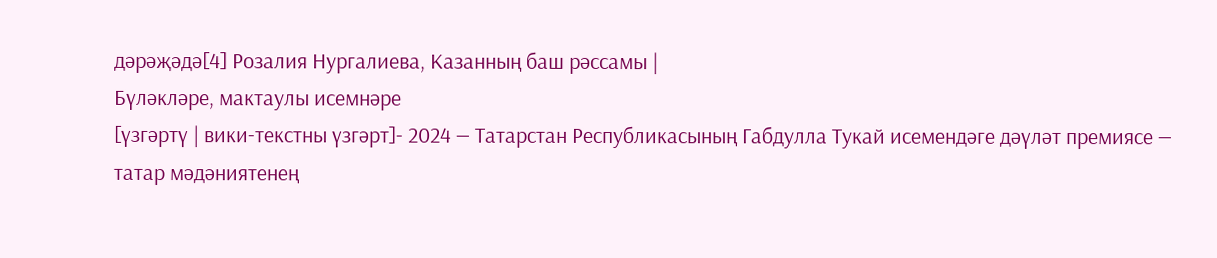дәрәҗәдә[4] Розалия Нургалиева, Казанның баш рәссамы |
Бүләкләре, мактаулы исемнәре
[үзгәртү | вики-текстны үзгәрт]- 2024 ― Татарстан Республикасының Габдулла Тукай исемендәге дәүләт премиясе ― татар мәдәниятенең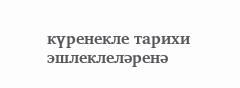күренекле тарихи эшлеклеләренә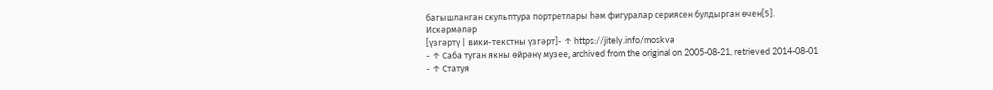багышланган скульптура портретлары һәм фигуралар сериясен булдырган өчен[5].
Искәрмәләр
[үзгәртү | вики-текстны үзгәрт]- ↑ https://jitely.info/moskva
- ↑ Саба туган якны өйрәнү музее, archived from the original on 2005-08-21, retrieved 2014-08-01
- ↑ Статуя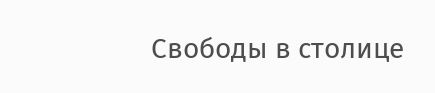Свободы в столице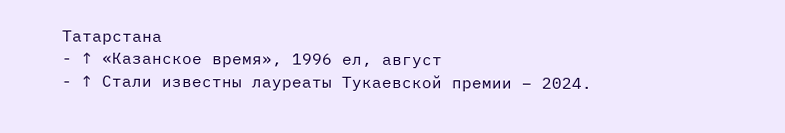Татарстана
- ↑ «Казанское время», 1996 ел, август
- ↑ Стали известны лауреаты Тукаевской премии – 2024.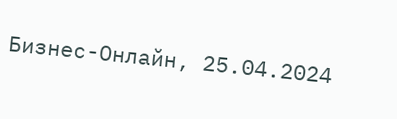Бизнес-Онлайн, 25.04.2024